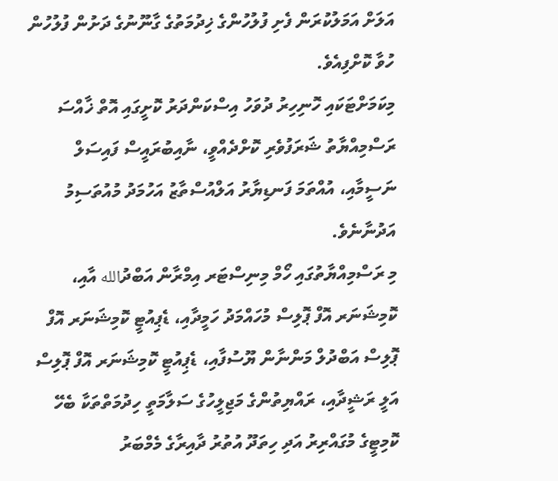އަލަށް އަމަލުކުރަން ފެށި ފުލުހުންގެ ޚިދުމަތުގެ ގާނޫނުގެ ދަށުން ފުލުހުން ހުވާ ކޮށްފިއެވެ.
މިކަމަށްޓަކައި ހޮނިހިރު ދުވަހު އިސްކަންދަރު ކޮށީގައި އޮތް ޚާއްސަ ރަސްމިއްޔާތު ޝަރަފުވެރި ކޮށްދެއްވީ، ނާއިބުރައީސް ފައިސަލް ނަސީމާއި، އުއްތަމަ ފަނޑިޔާރު އަލްއުސްތާޒު އަހުމަދު މުއުތަސިމު އަދުނާނެވެ.
މި ރަސްމިއްޔާތުގައި ހޯމް މިނިސްޓަރ އިމްރާން އަބްދުالله އާއި، ކޮމިޝަނަރ އޮފް ޕޮލިސް މުހައްމަދު ހަމީދާއި، ޑެޕިއުޓީ ކޮމިޝަނަރ އޮފް ޕޮލިސް އަބްދުލް މަންނާން ޔޫސުފާއި، ޑެޕިއުޓީ ކޮމިޝަނަރ އޮފް ޕޮލިސް އަލީ ރަޝީދާއި، ރައްޔިތުންގެ މަޖިލީހުގެ ސަލާމަތީ ހިދުމަތްތަކާ ބެހޭ ކޮމިޓީގެ މުގައްރިރު އަދި ހިތަދޫ އުތުރު ދާއިރާގެ މެމްބަރު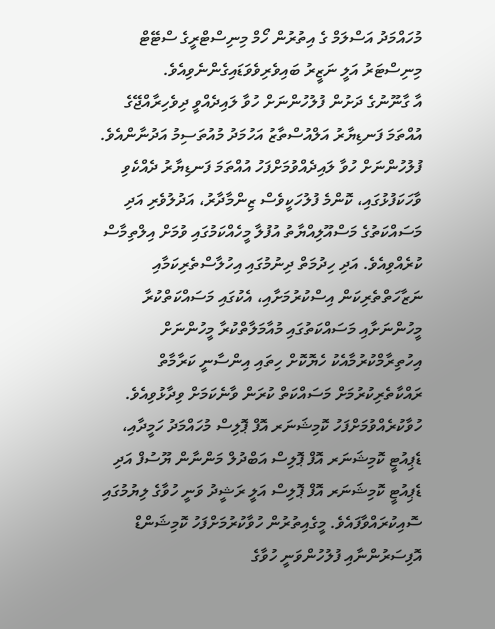މުހައްމަދު އަސްލަމް ގެ އިތުރުން ހޯމް މިނިސްޓްރީގެ ސްޓޭޓް މިނިސްޓަރު އަލީ ނަޒީރު ބައިވެރިވެވަޑައިގެންނެވިއެވެ.
އާ ގާނޫނުގެ ދަށުން ފުލުހުންނަށް ހުވާ ލައިދެއްވީ ދިވެހިރާއްޖޭގެ އުއްތަމަ ފަނޑިޔާރު އަލްއުސްތާޒު އަހުމަދު މުއުތަސިމު އަދުނާންއެވެ.
ފުލުހުންނަށް ހުވާ ލައިދެއްވުމަށްފަހު އުއްތަމަ ފަނޑިޔާރު ދެއްކެވި ވާހަކަފުޅުގައި، ކޮންމެ ފުލުހަކީވެސް ޒިންމާދާރު، އަދުލުވެރި އަދި މަސައްކަތުގެ މަސްއޫލިއްޔާތު އުފުލާ މީހެއްކަމުގައި ވުމަށް އިލްތިމާސް ކުރެއްވިއެވެ. އަދި ހިދުމަތް ދިނުމުގައި އިހުލާސްތެރިކަމާއި ނަޒާހަތްތެރިކަން އިސްކުރުމަށާއި، އެކުގައި މަސައްކަތްކުރާ މީހުންނަށާއި މަސައްކަތުގައި މުއާމަލާތްކުރާ މީހުންނަށް އިހުތިރާމްކުރުމާއެކު ހެޔޮކޮށް ހިތައި އިންސާނީ ކަރާމާތް ރައްކާތެރިކުރުމަށް މަސައްކަތް ކުރަން ވާނެކަމަށް ވިދާޅުވިއެވެ.
ހުވާކުރެއްވުމަށްފަހު ކޮމިޝަނަރ އޮފް ޕޮލިސް މުހައްމަދު ހަމީދާއި، ޑެޕިއުޓީ ކޮމިޝަނަރ އޮފް ޕޮލިސް އަބްދުލް މަންނާން ޔޫސުފް އަދި ޑެޕިއުޓީ ކޮމިޝަނަރ އޮފް ޕޮލިސް އަލީ ރަޝީދު ވަނީ ހުވާގެ ލިޔުމުގައި ސޮއިކުރައްވާފައެވެ. މީގެއިތުރުން ހުވާކުރުމަށްފަހު ކޮމިޝަންޑް އޮފިސަރުންނާއި ފުލުހުންވަނީ ހުވާގެ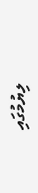ލިޔުމުގައި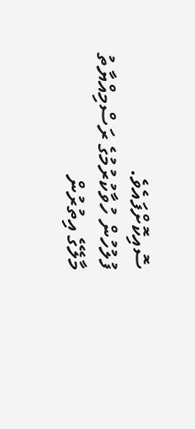ސޮއިކޮށްފައެވެ.
ފުލުހުން ހުވާކުރުމުގެ ރަސްމިއްޔާތު މާލޭގެ އިތުރުން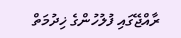ރާއްޖޭގައި ފުލުހުންގެ ޚިދުމަތް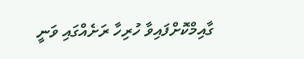ގާއިމްކޮށްފައިވާ ހުރިހާ ރަށެއްގައި ވަނީ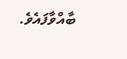ބާއްވާފައެވެ.